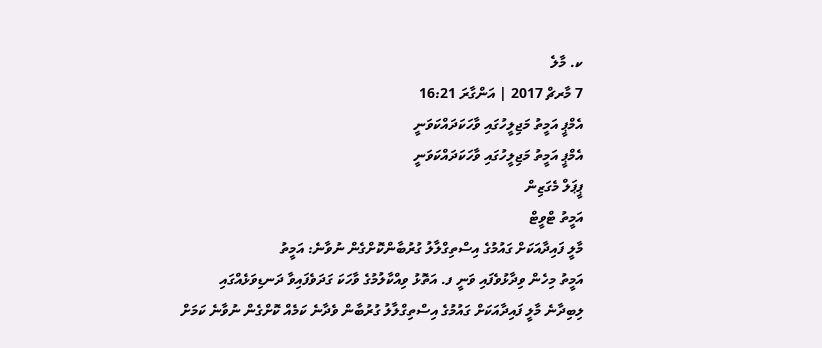ކ. މާލެ
7 މާރޗް 2017 | އަންގާރަ 16:21
އެމްޕީ އަމީތު މަޖިލީހުގައި ވާހަކަދައްކަވަނީ
އެމްޕީ އަމީތު މަޖިލީހުގައި ވާހަކަދައްކަވަނީ
ޕީޕަލް މެގަޒިން
އަމީތު ޓްވީޓް
މާލީ ފައިދާއަކަށް ގައުމުގެ އިސްތިގްލާލު ގުރުބާންކޮށްގެން ނުވާނެ: އަމީތު
އަމީތު މިހެން ވިދާޅުވެފައި ވަނީ ފ. އަތޮޅު ވިއްކާލުމުގެ ވާހަކަ ގަދަވެފައިވާ ދަނޑިވަޅެއްގައި
ލިބިދާނެ މާލީ ފައިދާއަކަށް ގައުމުގެ އިސްތިގްލާލު ގުރުބާން ވެދާނެ ކަމެއް ކޮށްގެން ނުވާނެ ކަމަށް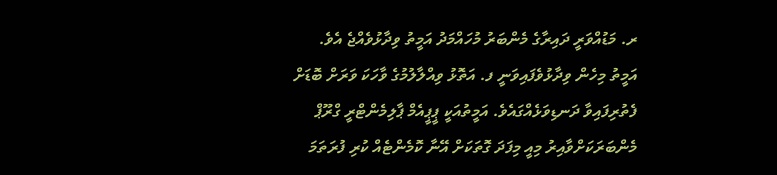ރ. މަޑުއްވަރީ ދައިރާގެ މެންބަރު މުހައްމަދު އަމީތު ވިދާޅުވެއްޖެ އެވެ.
އަމީތު މިހެން ވިދާޅުވެފައިވަނީ ފ. އަތޮޅު ވިއްލާލުމުގެ ވާހަކަ ވަރަށް ބޮޑަށް ފެތުރިފައިވާ ދަނޑިވަޅެއްގައެވެ. އަމީތުއަކީ ޕީޕީއެމް ޕާލިމެންޓްރީ ގްރޫޕް މެންބަރަކަށްވާއިރު މިއީ މިފަދަ ގޮތަކަށް އޭނާ ކޮމެންޓެއް ކުރި ފުރަތަމަ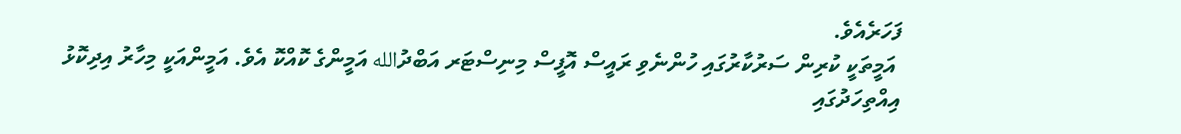ފަހަރެއެވެ.
 އަމީތަކީ ކުރިން ސަރުކާރުގައި ހުންނެވި ރައީސް އޮފީސް މިނިސްޓަރ އަބްދުالله އަމީންގެ ކޮއްކޮ އެވެ. އަމީންއަކީ މިހާރު އިދިކޮޅު އިއްތިހަދުގައި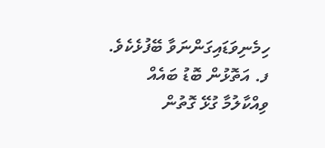ހިމެނިވަޑައިގަންނަވާ ބޭފުޅެކެވެ.
ފ. އަތޮޅުން ބޮޑު ބައެއް ވިއްކާލުމާ ގުޅޭ ގޮތުން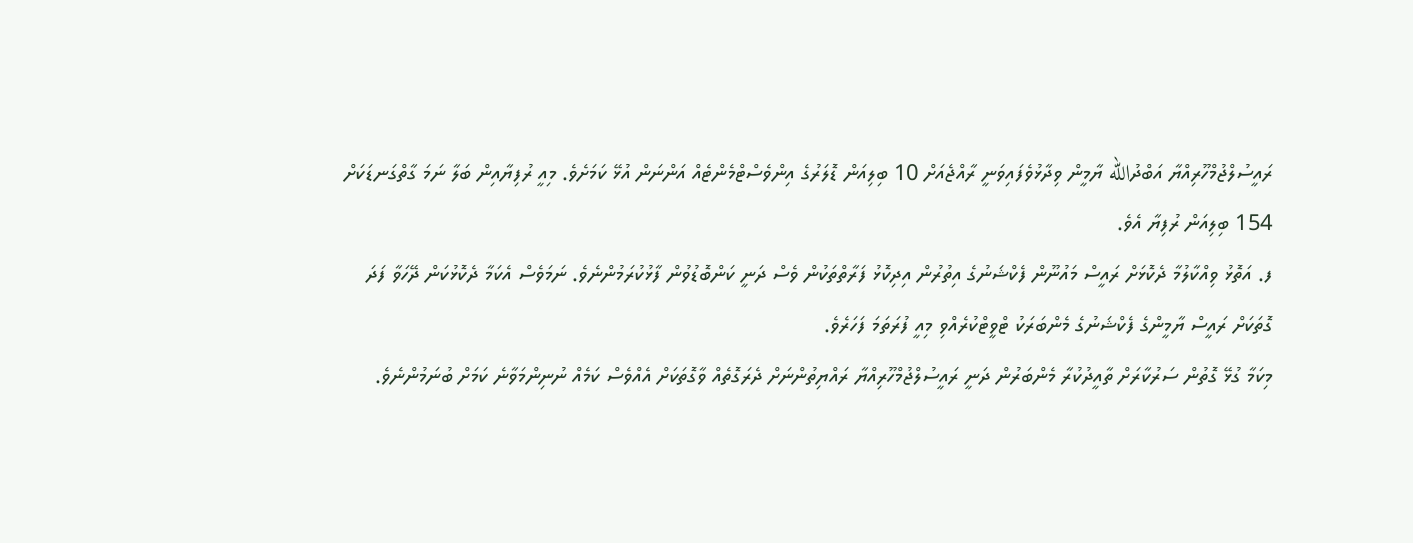ރައީސުލްޖުމްހޫރިއްޔާ އަބްދުالله ޔާމީން ވިދާޅުވެފައިވަނީ ރާއްޖެއަށް 10 ބިލިއަން ޑޮލަރުގެ އިންވެސްޓްމެންޓެއް އަންނަން އުޅޭ ކަމަށެވެ. މިއީ ރުފިޔާއިން ބަލާ ނަމަ ގާތްގަނޑަކަށް 154 ބިލިއަން ރުފިޔާ އެވެ.
ފ. އަތޮޅު ވިއްކާލުމާ ދެކޮޅަށް ރައީސް މައުނޫން ފެކްޝަނުގެ އިތުރުން އިދިކޮޅު ފަރާތްތަކުން ވެސް ދަނީ ކަންބޮޑުވުން ފާޅުކުރަމުންނެވެ. ނަމަވެސް އެކަމާ ދެކޮޅުކަން ދޭހަވާ ފަދަ ގޮތަކަށް ރައީސް ޔާމީންގެ ފެކްޝަނުގެ މެންބަރަކު ޓްވީޓްކުރެއްވި މިއީ ފުރަތަމަ ފަހަރެވެ.
މިކަމާ ގުޅޭ ގޮތުން ސަރުކާރަށް ތާއީދުކުރާ މެންބަރުން ދަނީ ރައީސުލްޖުމްހޫރިއްޔާ ރައްޔިތުންނަށް ދެރަގޮތެއް ވާގޮތަކަށް އެއްވެސް ކަމެއް ނުނިންމަވާނެ ކަމަށް ބުނަމުންނެވެ.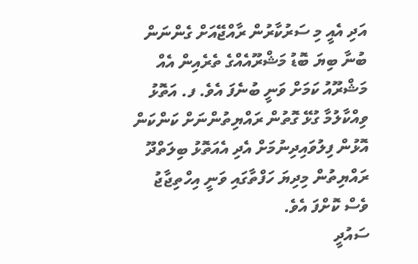އަދި އެއީ މި ސަރުކާރުން ރާއްޖޭއަށް ގެންނަން ބުނާ ބިޔަ ބޮޑު މަޝްރޫއެއްގެ ތެރެއިން އެއް މަޝްރޫއު ކަމަށް ވަނީ ބުނެފަ އެވެ. ފ. އަތޮޅު ވިއްކާލުމާ ގުޅޭ ގޮތުން ރައްޔިތުންނަށް ކަންކަން އޮޅުން ފިލުވައިދިނުމަށް އެދި އެއަތޮޅު ބިލަތްދޫ ރައްޔިތުން މިދިޔަ ހަފްތާގައި ވަނީ އިހްތިޖާޖު ވެސް ކޮށްފަ އެވެ.
ސައުދީ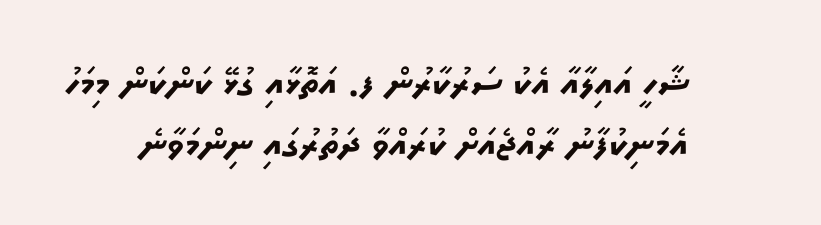ޝާހީ އައިލާއާ އެކު ސަރުކާރުން ފ. އަތޮޅާއި ގުޅޭ ކަންކަން މިމަހު އެމަނިކުފާނު ރާއްޖެއަށް ކުރައްވާ ދަތުރުގައި ނިންމަވާނެ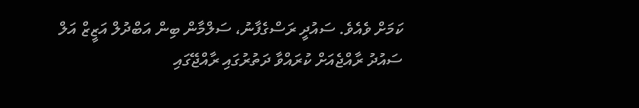ކަމަށް ވެއެވެ. ސައުދީ ރަސްގެފާނު، ސަލްމާން ބިން އަބްދުލް އަޒީޒް އަލް ސައުދު ރާއްޖެއަށް ކުރައްވާ ދަތުރުގައި ރާއްޖޭގައި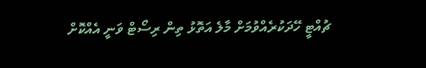ޗުއްޓީ ހޭދަކުރެއްވުމަށް މާލެ އަތޮޅު ތިން ރިސޯޓް ވަނީ އެއްކޮށް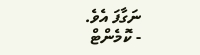ނަގާފަ އެވެ.
- ކޮމެންޓް